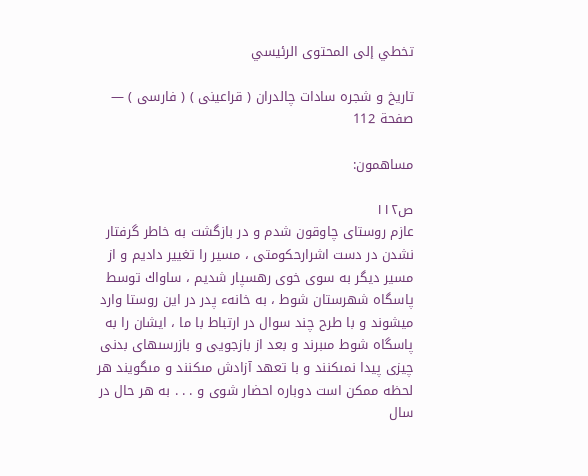تخطي إلى المحتوى الرئيسي

تاريخ و شجره سادات چالدران ( قراعينى ) ( فارسى ) — صفحة 112

مساهمون:

ص١١٢
عازم روستاى چاوقون شدم و در بازگشت به خاطر گرفتار نشدن در دست اشرارحكومتى ، مسير را تغيير داديم و از مسير ديگر به سوى خوى رهسپار شديم ، ساواك توسط پاسگاه شهرستان شوط ، به خانهء پدر در اين روستا وارد ميشوند و با طرح چند سوال در ارتباط با ما ، ايشان را به پاسگاه شوط مىبرند و بعد از بازجويى و بازرسىهاى بدنى چيزى پيدا نمىكنند و با تعهد آزادش مىكنند و مىگويند هر لحظه ممكن است دوباره احضار شوى و . . . به هر حال در سال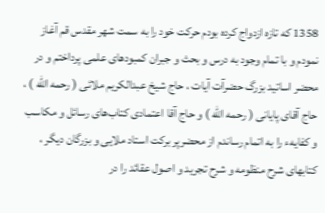1358 كه تازه ازدواج كرده بودم حركت خود را به سمت شهر مقدس قم آغاز نمودم و با تمام وجود به درس و بحث و جبران كمبودهاى علمى پرداختم و در محضر اساتيد بزرگ حضرآت آيات ، حاج شيخ عبدالكريم ملائى ( رحمه الله ) ، حاج آقاى پايانى ( رحمه الله ) و حاج آقا اعتمادى كتاب‌هاى رسائل و مكاسب و كفايهء را به اتمام رساندم از محضرپر بركت استاد ملايى و بزرگان ديگر ، كتابهاى شرح منظومه و شرح تجريد و اصول عقائد را در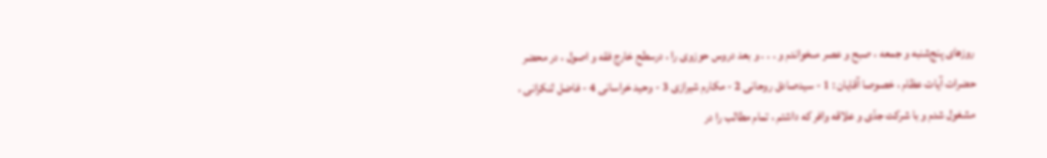روزهاى پنج‌شنبه و جمعه ، صبح و عصر مىخواندم و . . . و بعد دروس حوزوى را ، درسطح خارج فقه و اصول ، در محضر حضرات آيات عظام ، خصوصا آقايان : 1 - سيدصادق روحانى 2 - مكارم شيرازى 3 - وحيد خراسانى 4 - فاضل لنكرانى ، مشغول شدم و با شركت جدّى و علاقه وافر كه داشتم ، تمام مطالب را در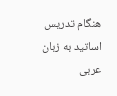هنگام تدريس اساتيد به زبان عربى